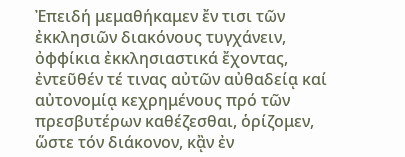Ἐπειδή μεμαθήκαμεν ἔν τισι τῶν ἐκκλησιῶν διακόνους τυγχάνειν, ὀφφίκια ἐκκλησιαστικά ἔχοντας, ἐντεῦθέν τέ τινας αὐτῶν αὐθαδείᾳ καί αὐτονομίᾳ κεχρημένους πρό τῶν πρεσβυτέρων καθέζεσθαι, ὁρίζομεν, ὥστε τόν διάκονον, κᾂν ἐν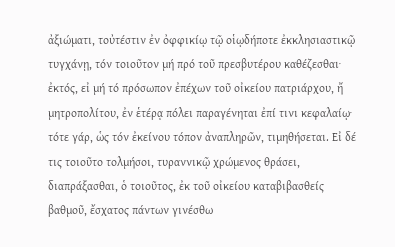ἀξιώματι, τοὐτέστιν ἐν ὀφφικίῳ τῷ οἱῳδήποτε ἐκκλησιαστικῷ τυγχάνῃ, τόν τοιοῦτον μή πρό τοῦ πρεσβυτέρου καθέζεσθαι· ἐκτός, εἰ μή τό πρόσωπον ἐπέχων τοῦ οἰκείου πατριάρχου, ἤ μητροπολίτου, ἐν ἑτέρᾳ πόλει παραγένηται ἐπί τινι κεφαλαίῳ· τότε γάρ, ὡς τόν ἐκείνου τόπον ἀναπληρῶν, τιμηθήσεται. Εἰ δέ τις τοιοῦτο τολμήσοι, τυραννικῷ χρώμενος θράσει, διαπράξασθαι, ὁ τοιοῦτος, ἐκ τοῦ οἰκείου καταβιβασθείς βαθμοῦ, ἔσχατος πάντων γινέσθω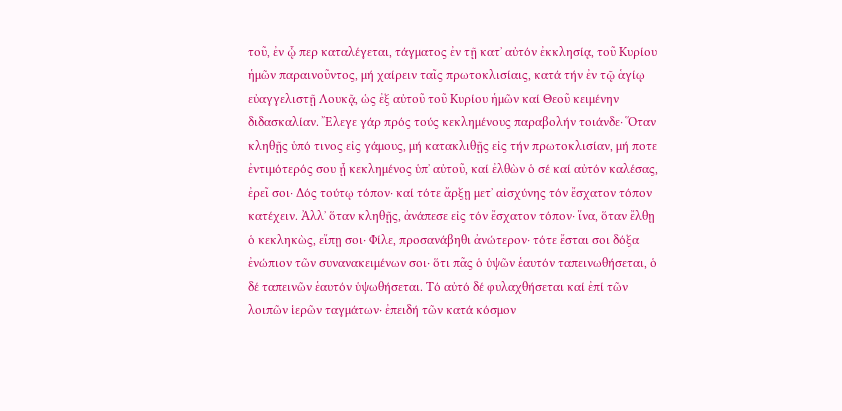τοῦ, ἐν ᾧ περ καταλέγεται, τάγματος ἐν τῇ κατ᾿ αὐτόν ἐκκλησίᾳ, τοῦ Κυρίου ἡμῶν παραινοῦντος, μή χαίρειν ταῖς πρωτοκλισίαις, κατά τήν ἐν τῷ ἁγίῳ εὐαγγελιστῇ Λουκᾷ, ὡς ἐξ αὐτοῦ τοῦ Κυρίου ἡμῶν καί Θεοῦ κειμένην διδασκαλίαν. Ἔλεγε γάρ πρός τούς κεκλημένους παραβολήν τοιάνδε· Ὅταν κληθῇς ὑπό τινος εἰς γάμους, μή κατακλιθῇς εἰς τήν πρωτοκλισίαν, μή ποτε ἐντιμότερός σου ᾖ κεκλημένος ὑπ᾿ αὐτοῦ, καί ἐλθὼν ὁ σέ καί αὐτόν καλέσας, ἐρεῖ σοι· Δός τούτῳ τόπον· καί τότε ἄρξῃ μετ᾿ αἰσχύνης τόν ἔσχατον τόπον κατέχειν. Ἀλλ᾿ ὅταν κληθῇς, ἀνάπεσε εἰς τόν ἔσχατον τόπον· ἵνα, ὅταν ἔλθῃ ὁ κεκληκὼς, εἴπῃ σοι· Φίλε, προσανάβηθι ἀνώτερον· τότε ἔσται σοι δόξα ἐνώπιον τῶν συνανακειμένων σοι· ὅτι πᾶς ὁ ὑψῶν ἑαυτόν ταπεινωθήσεται, ὁ δέ ταπεινῶν ἑαυτόν ὑψωθήσεται. Τό αὐτό δέ φυλαχθήσεται καί ἐπί τῶν λοιπῶν ἱερῶν ταγμάτων· ἐπειδή τῶν κατά κόσμον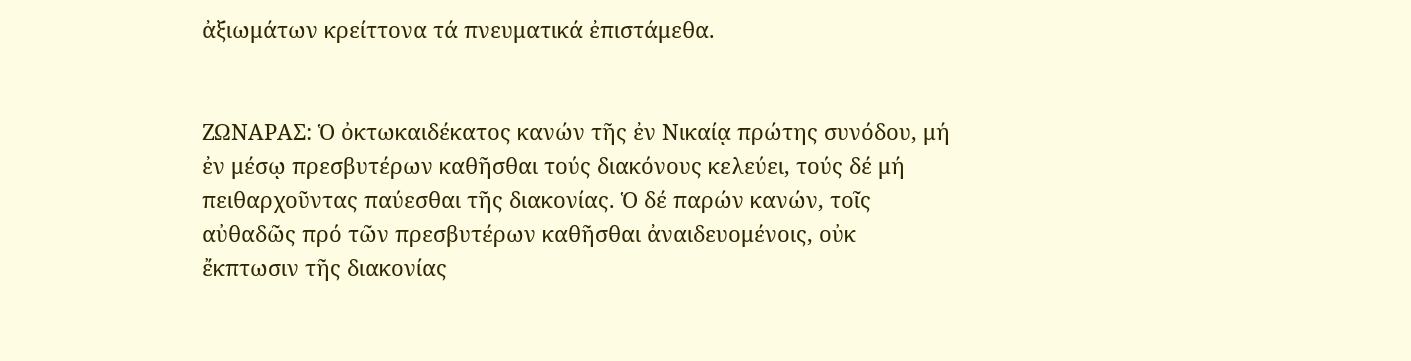ἀξιωμάτων κρείττονα τά πνευματικά ἐπιστάμεθα.


ΖΩΝΑΡΑΣ: Ὁ ὀκτωκαιδέκατος κανών τῆς ἐν Νικαίᾳ πρώτης συνόδου, μή ἐν μέσῳ πρεσβυτέρων καθῆσθαι τούς διακόνους κελεύει, τούς δέ μή πειθαρχοῦντας παύεσθαι τῆς διακονίας. Ὁ δέ παρών κανών, τοῖς αὐθαδῶς πρό τῶν πρεσβυτέρων καθῆσθαι ἀναιδευομένοις, οὐκ ἔκπτωσιν τῆς διακονίας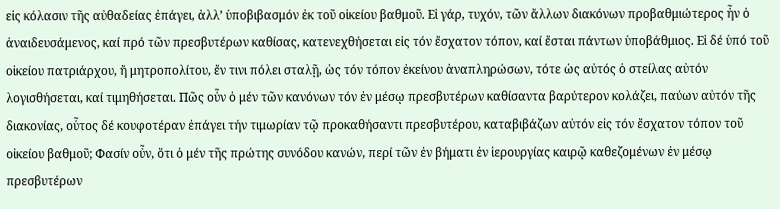εἰς κόλασιν τῆς αὐθαδείας ἐπάγει, ἀλλ’ ὑποβιβασμόν ἐκ τοῦ οἰκείου βαθμοῦ. Εἰ γάρ, τυχόν, τῶν ἄλλων διακόνων προβαθμιώτερος ἦν ὁ ἀναιδευσάμενος, καί πρό τῶν πρεσβυτέρων καθίσας, κατενεχθήσεται εἰς τόν ἔσχατον τόπον, καί ἔσται πάντων ὑποβάθμιος. Εἰ δέ ὑπό τοῦ οἰκείου πατριάρχου, ἤ μητροπολίτου, ἔν τινι πόλει σταλῇ, ὡς τόν τόπον ἐκείνου ἀναπληρώσων, τότε ὡς αὐτός ὁ στείλας αὐτόν λογισθήσεται, καί τιμηθήσεται. Πῶς οὖν ὁ μέν τῶν κανόνων τόν ἐν μέσῳ πρεσβυτέρων καθίσαντα βαρύτερον κολάζει, παύων αὐτόν τῆς διακονίας, οὗτος δέ κουφοτέραν ἐπάγει τήν τιμωρίαν τῷ προκαθήσαντι πρεσβυτέρου, καταβιβάζων αὐτόν εἰς τόν ἔσχατον τόπον τοῦ οἰκείου βαθμοῦ; Φασίν οὖν, ὅτι ὁ μέν τῆς πρώτης συνόδου κανών, περί τῶν ἐν βήματι ἐν ἱερουργίας καιρῷ καθεζομένων ἐν μέσῳ πρεσβυτέρων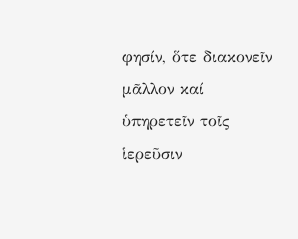φησίν, ὅτε διακονεῖν μᾶλλον καί ὑπηρετεῖν τοῖς ἱερεῦσιν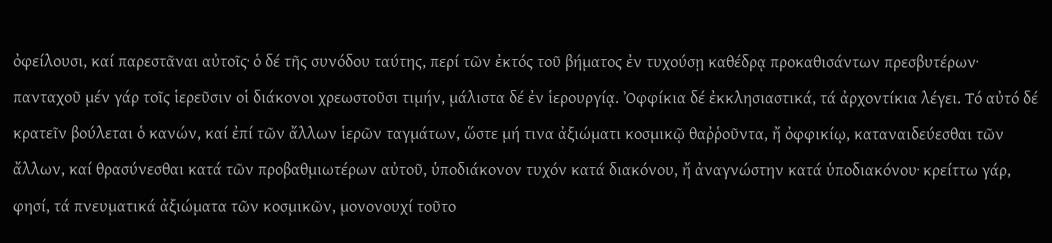ὀφείλουσι, καί παρεστᾶναι αὐτοῖς· ὁ δέ τῆς συνόδου ταύτης, περί τῶν ἐκτός τοῦ βήματος ἐν τυχούσῃ καθέδρᾳ προκαθισάντων πρεσβυτέρων· πανταχοῦ μέν γάρ τοῖς ἱερεῦσιν οἱ διάκονοι χρεωστοῦσι τιμήν, μάλιστα δέ ἐν ἱερουργίᾳ. Ὀφφίκια δέ ἐκκλησιαστικά, τά ἀρχοντίκια λέγει. Τό αὐτό δέ κρατεῖν βούλεται ὁ κανών, καί ἐπί τῶν ἄλλων ἱερῶν ταγμάτων, ὥστε μή τινα ἀξιώματι κοσμικῷ θαῤῥοῦντα, ἤ ὀφφικίῳ, καταναιδεύεσθαι τῶν ἄλλων, καί θρασύνεσθαι κατά τῶν προβαθμιωτέρων αὐτοῦ, ὑποδιάκονον τυχόν κατά διακόνου, ἤ ἀναγνώστην κατά ὑποδιακόνου· κρείττω γάρ, φησί, τά πνευματικά ἀξιώματα τῶν κοσμικῶν, μονονουχί τοῦτο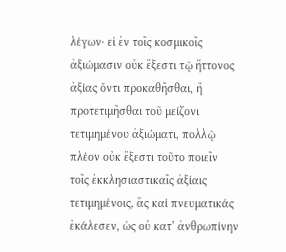λέγων· εἰ ἐν τοῖς κοσμικοῖς ἀξιώμασιν οὐκ ἔξεστι τῷ ἥττονος ἀξίας ὄντι προκαθῆσθαι, ἤ προτετιμῆσθαι τοῦ μείζονι τετιμημένου ἀξιώματι, πολλῷ πλέον οὐκ ἔξεστι τοῦτο ποιεῖν τοῖς ἐκκλησιαστικαῖς ἀξίαις τετιμημένοις, ἅς καί πνευματικάς ἐκάλεσεν, ὡς οὐ κατ’ ἀνθρωπίνην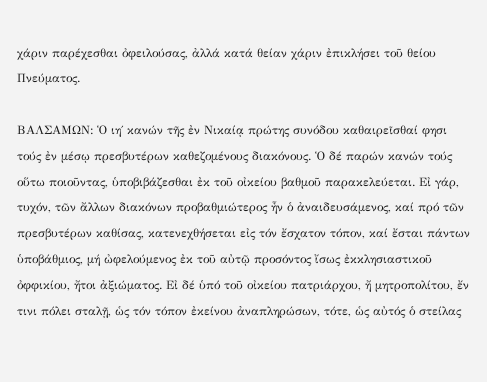χάριν παρέχεσθαι ὀφειλούσας, ἀλλά κατά θείαν χάριν ἐπικλήσει τοῦ θείου Πνεύματος.

ΒΑΛΣΑΜΩΝ: Ὁ ιη΄ κανών τῆς ἐν Νικαίᾳ πρώτης συνόδου καθαιρεῖσθαί φησι τούς ἐν μέσῳ πρεσβυτέρων καθεζομένους διακόνους. Ὁ δέ παρών κανών τούς οὕτω ποιοῦντας, ὑποβιβάζεσθαι ἐκ τοῦ οἰκείου βαθμοῦ παρακελεύεται. Εἰ γάρ, τυχόν, τῶν ἄλλων διακόνων προβαθμιώτερος ἦν ὁ ἀναιδευσάμενος, καί πρό τῶν πρεσβυτέρων καθίσας, κατενεχθήσεται εἰς τόν ἔσχατον τόπον, καί ἔσται πάντων ὑποβάθμιος, μή ὠφελούμενος ἐκ τοῦ αὐτῷ προσόντος ἴσως ἐκκλησιαστικοῦ ὀφφικίου, ἤτοι ἀξιώματος. Εἰ δέ ὑπό τοῦ οἰκείου πατριάρχου, ἤ μητροπολίτου, ἔν τινι πόλει σταλῇ, ὡς τόν τόπον ἐκείνου ἀναπληρώσων, τότε, ὡς αὐτός ὁ στείλας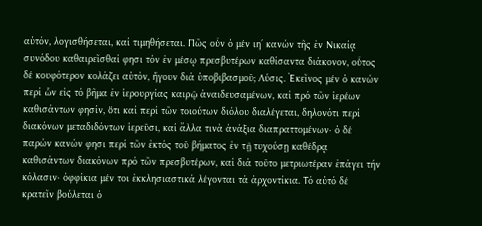αὐτόν, λογισθήσεται, καί τιμηθήσεται. Πῶς οὖν ὁ μέν ιη΄ κανών τῆς ἐν Νικαίᾳ συνόδου καθαιρεῖσθαί φησι τόν ἐν μέσῳ πρεσβυτέρων καθίσαντα διάκονον, οὗτος δέ κουφότερον κολάζει αὐτόν, ἤγουν διά ὑποβιβασμοῦ; Λύσις. Ἐκεῖνος μέν ὁ κανών περί ὧν εἰς τό βῆμα ἐν ἱερουργίας καιρῷ ἀναιδευσαμένων, καί πρό τῶν ἱερέων καθισάντων φησίν, ὅτι καί περί τῶν τοιούτων διόλου διαλέγεται, δηλονότι περί διακόνων μεταδιδόντων ἱερεῦσι, καί ἄλλα τινά ἀνάξια διαπραττομένων· ὁ δέ παρών κανών φησι περί τῶν ἐκτός τοῦ βήματος ἐν τῇ τυχούσῃ καθέδρᾳ καθισάντων διακόνων πρό τῶν πρεσβυτέρων, καί διά τοῦτο μετριωτέραν ἐπάγει τήν κόλασιν· ὀφφίκια μέν τοι ἐκκλησιαστικά λέγονται τά ἀρχοντίκια. Τό αὐτό δέ κρατεῖν βούλεται ὁ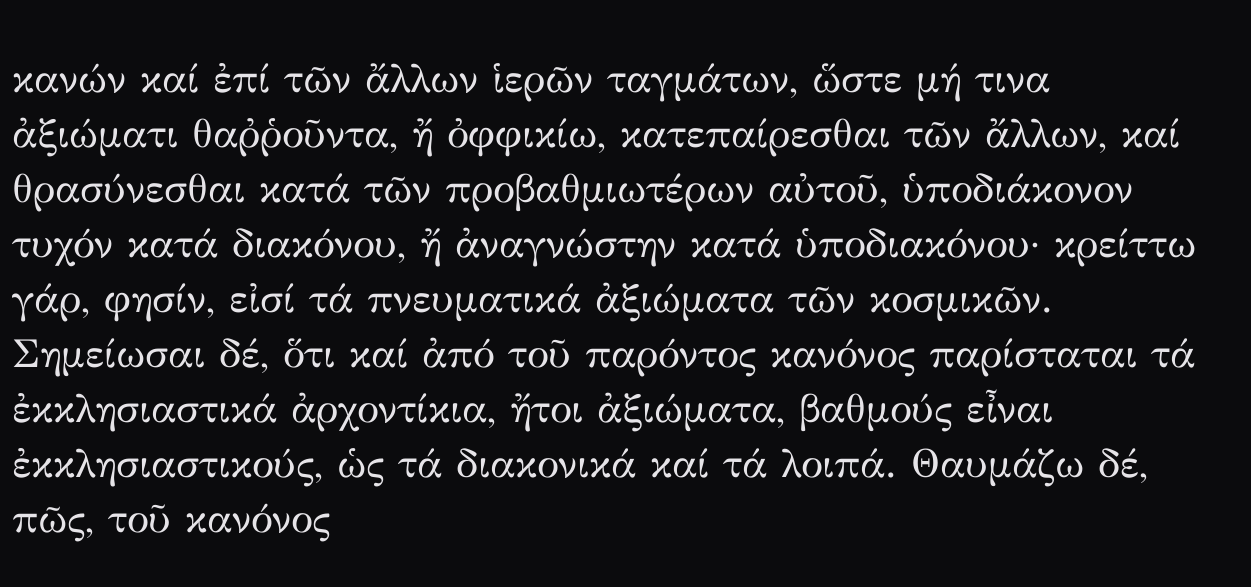κανών καί ἐπί τῶν ἄλλων ἱερῶν ταγμάτων, ὥστε μή τινα ἀξιώματι θαῤῥοῦντα, ἤ ὀφφικίω, κατεπαίρεσθαι τῶν ἄλλων, καί θρασύνεσθαι κατά τῶν προβαθμιωτέρων αὐτοῦ, ὑποδιάκονον τυχόν κατά διακόνου, ἤ ἀναγνώστην κατά ὑποδιακόνου· κρείττω γάρ, φησίν, εἰσί τά πνευματικά ἀξιώματα τῶν κοσμικῶν. Σημείωσαι δέ, ὅτι καί ἀπό τοῦ παρόντος κανόνος παρίσταται τά ἐκκλησιαστικά ἀρχοντίκια, ἤτοι ἀξιώματα, βαθμούς εἶναι ἐκκλησιαστικούς, ὡς τά διακονικά καί τά λοιπά. Θαυμάζω δέ, πῶς, τοῦ κανόνος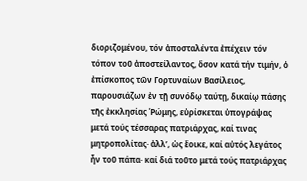διοριζομένου, τόν ἀποσταλέντα ἐπέχειν τόν τόπον τοῦ ἀποστείλαντος, ὅσον κατά τήν τιμήν, ὁ ἐπίσκοπος τῶν Γορτυναίων Βασίλειος, παρουσιάζων ἐν τῇ συνόδῳ ταύτῃ, δικαίῳ πάσης τῆς ἐκκλησίας Ῥώμης, εὑρίσκεται ὑπογράψας μετά τούς τέσσαρας πατριάρχας, καί τινας μητροπολίτας· ἀλλ’, ὡς ἔοικε, καί αὐτός λεγάτος ἦν τοῦ πάπα· καί διά τοῦτο μετά τούς πατριάρχας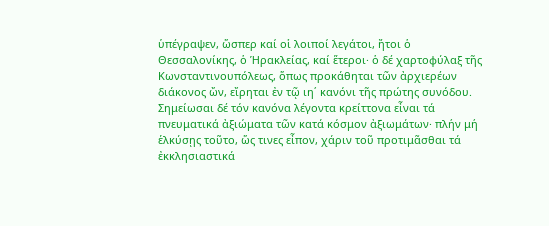ὑπέγραψεν, ὥσπερ καί οἱ λοιποί λεγάτοι, ἤτοι ὁ Θεσσαλονίκης, ὁ Ἡρακλείας, καί ἕτεροι· ὁ δέ χαρτοφύλαξ τῆς Κωνσταντινουπόλεως, ὅπως προκάθηται τῶν ἀρχιερέων διάκονος ὤν, εἴρηται ἐν τῷ ιη΄ κανόνι τῆς πρώτης συνόδου. Σημείωσαι δέ τόν κανόνα λέγοντα κρείττονα εἶναι τά πνευματικά ἀξιώματα τῶν κατά κόσμον ἀξιωμάτων· πλήν μή ἑλκύσῃς τοῦτο, ὥς τινες εἶπον, χάριν τοῦ προτιμᾶσθαι τά ἐκκλησιαστικά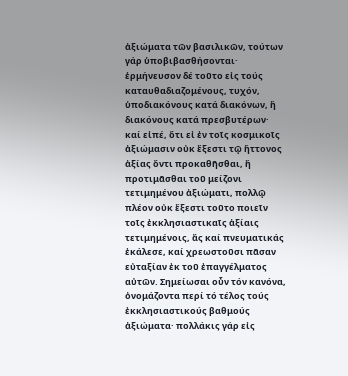ἀξιώματα τῶν βασιλικῶν, τούτων γάρ ὑποβιβασθήσονται· ἑρμήνευσον δέ τοῦτο εἰς τούς καταυθαδιαζομένους, τυχόν, ὑποδιακόνους κατά διακόνων, ἤ διακόνους κατά πρεσβυτέρων· καί εἰπέ, ὅτι εἰ ἐν τοῖς κοσμικοῖς ἀξιώμασιν οὐκ ἔξεστι τῷ ἥττονος ἀξίας ὄντι προκαθῆσθαι, ἤ προτιμᾶσθαι τοῦ μείζονι τετιμημένου ἀξιώματι, πολλῷ πλέον οὐκ ἔξεστι τοῦτο ποιεῖν τοῖς ἐκκλησιαστικαῖς ἀξίαις τετιμημένοις, ἄς καί πνευματικάς ἐκάλεσε, καί χρεωστοῦσι πᾶσαν εὐταξίαν ἐκ τοῦ ἐπαγγέλματος αὐτῶν. Σημείωσαι οὖν τόν κανόνα, ὀνομάζοντα περί τό τέλος τούς ἐκκλησιαστικούς βαθμούς ἀξιώματα· πολλάκις γάρ εἰς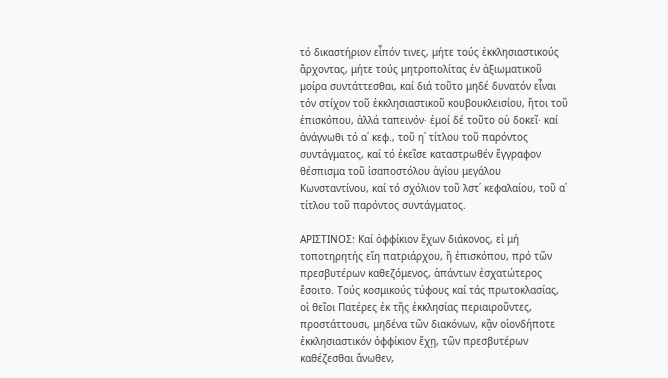τό δικαστήριον εἶπόν τινες, μήτε τούς ἐκκλησιαστικούς ἄρχοντας, μήτε τούς μητροπολίτας ἐν ἀξιωματικοῦ μοίρα συντάττεσθαι, καί διά τοῦτο μηδέ δυνατόν εἶναι τόν στίχον τοῦ ἐκκλησιαστικοῦ κουβουκλεισίου, ἤτοι τοῦ ἐπισκόπου, ἀλλά ταπεινόν· ἐμοί δέ τοῦτο οὐ δοκεῖ· καί ἀνάγνωθι τό α΄ κεφ., τοῦ η΄ τίτλου τοῦ παρόντος συντάγματος, καί τό ἐκεῖσε καταστρωθέν ἔγγραφον θέσπισμα τοῦ ἰσαποστόλου ἁγίου μεγάλου Κωνσταντίνου, καί τό σχόλιον τοῦ λστ΄ κεφαλαίου, τοῦ α΄ τίτλου τοῦ παρόντος συντάγματος.

ΑΡΙΣΤΙΝΟΣ: Καί ὀφφίκιον ἔχων διάκονος, εἰ μή τοποτηρητής εἴη πατριάρχου, ἤ ἐπισκόπου, πρό τῶν πρεσβυτέρων καθεζόμενος, ἁπάντων ἐσχατώτερος ἔσοιτο. Τούς κοσμικούς τύφους καί τάς πρωτοκλασίας, οἱ θεῖοι Πατέρες ἐκ τῆς ἐκκλησίας περιαιροῦντες, προστάττουσι, μηδένα τῶν διακόνων, κᾂν οἱονδήποτε ἐκκλησιαστικόν ὀφφίκιον ἔχῃ, τῶν πρεσβυτέρων καθέζεσθαι ἄνωθεν,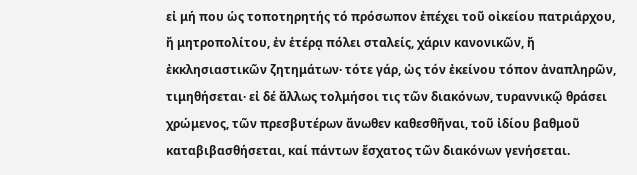εἰ μή που ὡς τοποτηρητής τό πρόσωπον ἐπέχει τοῦ οἰκείου πατριάρχου, ἤ μητροπολίτου, ἐν ἑτέρᾳ πόλει σταλείς, χάριν κανονικῶν, ἤ ἐκκλησιαστικῶν ζητημάτων· τότε γάρ, ὡς τόν ἐκείνου τόπον ἀναπληρῶν, τιμηθήσεται· εἰ δέ ἄλλως τολμήσοι τις τῶν διακόνων, τυραννικῷ θράσει χρώμενος, τῶν πρεσβυτέρων ἄνωθεν καθεσθῆναι, τοῦ ἰδίου βαθμοῦ καταβιβασθήσεται, καί πάντων ἔσχατος τῶν διακόνων γενήσεται.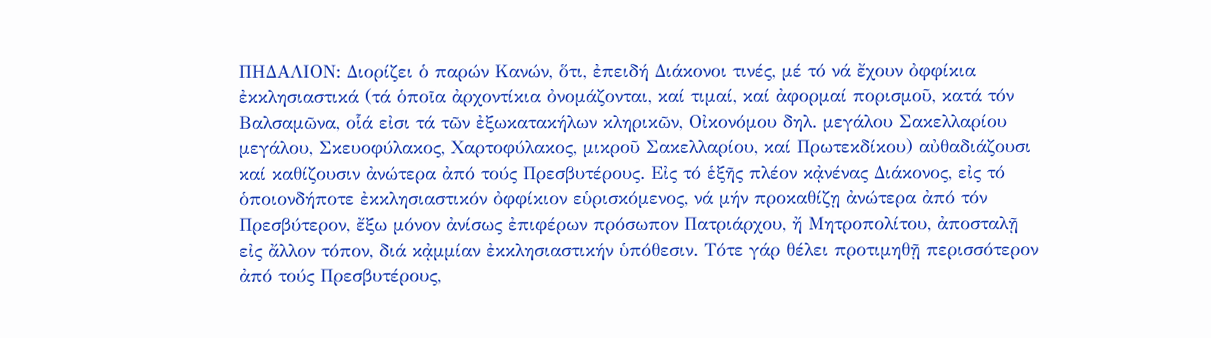ΠΗΔΑΛΙΟΝ: Διορίζει ὁ παρών Κανών, ὅτι, ἐπειδή Διάκονοι τινές, μέ τό νά ἔχουν ὀφφίκια ἐκκλησιαστικά (τά ὁποῖα ἀρχοντίκια ὀνομάζονται, καί τιμαί, καί ἀφορμαί πορισμοῦ, κατά τόν Βαλσαμῶνα, οἷά εἰσι τά τῶν ἐξωκατακήλων κληρικῶν, Οἰκονόμου δηλ. μεγάλου Σακελλαρίου μεγάλου, Σκευοφύλακος, Χαρτοφύλακος, μικροῦ Σακελλαρίου, καί Πρωτεκδίκου) αὐθαδιάζουσι καί καθίζουσιν ἀνώτερα ἀπό τούς Πρεσβυτέρους. Εἰς τό ἑξῆς πλέον κᾀνένας Διάκονος, εἰς τό ὁποιονδήποτε ἐκκλησιαστικόν ὀφφίκιον εὑρισκόμενος, νά μήν προκαθίζῃ ἀνώτερα ἀπό τόν Πρεσβύτερον, ἔξω μόνον ἀνίσως ἐπιφέρων πρόσωπον Πατριάρχου, ἤ Μητροπολίτου, ἀποσταλῇ εἰς ἄλλον τόπον, διά κᾀμμίαν ἐκκλησιαστικήν ὑπόθεσιν. Τότε γάρ θέλει προτιμηθῇ περισσότερον ἀπό τούς Πρεσβυτέρους,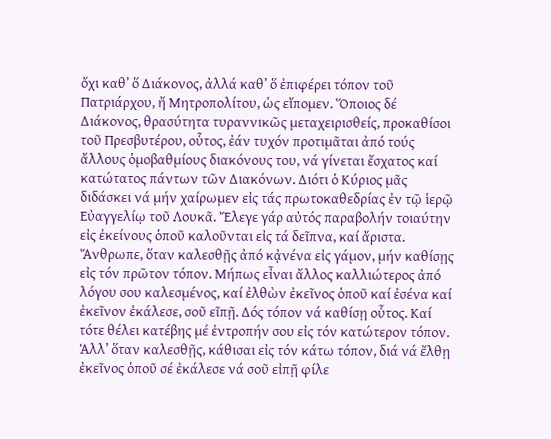ὄχι καθ’ ὅ Διάκονος, ἀλλά καθ’ ὅ ἐπιφέρει τόπον τοῦ Πατριάρχου, ἤ Μητροπολίτου, ὡς εἴπομεν. Ὅποιος δέ Διάκονος, θρασύτητα τυραννικῶς μεταχειρισθείς, προκαθίσοι τοῦ Πρεσβυτέρου, οὗτος, ἐάν τυχόν προτιμᾶται ἀπό τούς ἄλλους ὁμοβαθμίους διακόνους του, νά γίνεται ἔσχατος καί κατώτατος πάντων τῶν Διακόνων. Διότι ὁ Κύριος μᾶς διδάσκει νά μήν χαίρωμεν εἰς τάς πρωτοκαθεδρίας ἐν τῷ ἱερῷ Εὐαγγελίῳ τοῦ Λουκᾶ. Ἔλεγε γάρ αὐτός παραβολήν τοιαύτην εἰς ἐκείνους ὁποῦ καλοῦνται εἰς τά δεῖπνα, καί ἄριστα. Ἄνθρωπε, ὅταν καλεσθῇς ἀπό κᾀνένα εἰς γάμον, μήν καθίσῃς εἰς τόν πρῶτον τόπον. Μήπως εἶναι ἄλλος καλλιώτερος ἀπό λόγου σου καλεσμένος, καί ἐλθὼν ἐκεῖνος ὁποῦ καί ἐσένα καί ἐκεῖνον ἐκάλεσε, σοῦ εῖπῇ. Δός τόπον νά καθίσῃ οὗτος. Καί τότε θέλει κατέβης μέ ἐντροπήν σου εἰς τόν κατώτερον τόπον. Ἀλλ’ ὅταν καλεσθῇς, κάθισαι εἰς τόν κάτω τόπον, διά νά ἔλθῃ ἐκεῖνος ὁποῦ σέ ἐκάλεσε νά σοῦ εἰπῇ φίλε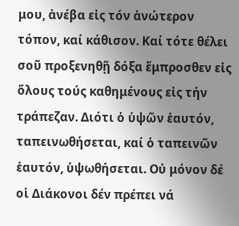μου, ἀνέβα εἰς τόν ἀνώτερον τόπον, καί κάθισον. Καί τότε θέλει σοῦ προξενηθῇ δόξα ἔμπροσθεν εἰς ὅλους τούς καθημένους εἰς τήν τράπεζαν. Διότι ὁ ὑψῶν ἑαυτόν, ταπεινωθήσεται, καί ὁ ταπεινῶν ἑαυτόν, ὑψωθήσεται. Οὐ μόνον δέ οἱ Διάκονοι δέν πρέπει νά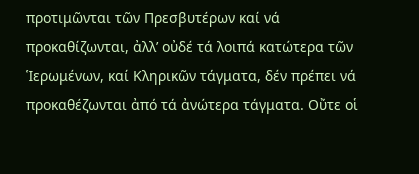προτιμῶνται τῶν Πρεσβυτέρων καί νά προκαθίζωνται, ἀλλ’ οὐδέ τά λοιπά κατώτερα τῶν Ἱερωμένων, καί Κληρικῶν τάγματα, δέν πρέπει νά προκαθέζωνται ἀπό τά ἀνώτερα τάγματα. Οὔτε οἱ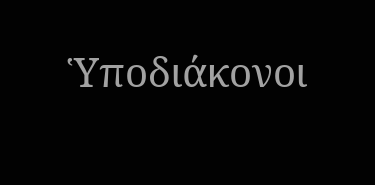Ὑποδιάκονοι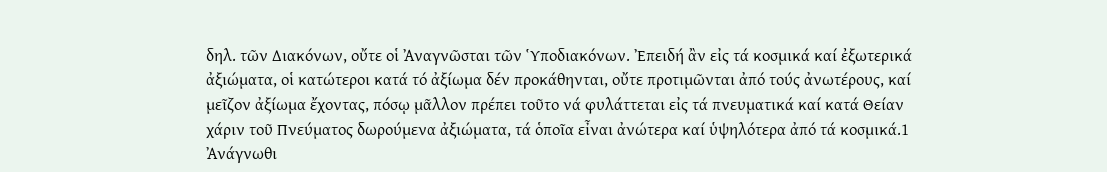δηλ. τῶν Διακόνων, οὔτε οἱ Ἀναγνῶσται τῶν Ὑποδιακόνων. Ἐπειδή ἂν εἰς τά κοσμικά καί ἐξωτερικά ἀξιώματα, οἱ κατώτεροι κατά τό ἀξίωμα δέν προκάθηνται, οὔτε προτιμῶνται ἀπό τούς ἀνωτέρους, καί μεῖζον ἀξίωμα ἔχοντας, πόσῳ μᾶλλον πρέπει τοῦτο νά φυλάττεται εἰς τά πνευματικά καί κατά Θείαν χάριν τοῦ Πνεύματος δωρούμενα ἀξιώματα, τά ὁποῖα εἶναι ἀνώτερα καί ὑψηλότερα ἀπό τά κοσμικά.1 Ἀνάγνωθι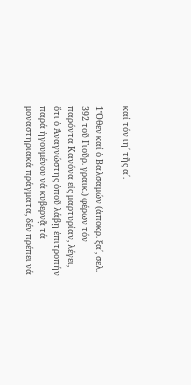καί τόν ιη΄ τῆς α΄.

1Ὅθεν καί ὁ Βαλσαμών (ἀποκρ. ξα΄, σελ. 392 τοῦ Γιοῦρ. γραικ.) φέρων τόν παρόντα Κανόνα εἰς μαρτυρίαν, λέγει, ὅτι ὁ Ἀναγνώστης ὁποῦ λάβῃ ἐπιτροπήν παρά ἡγουμένου νά κυβερνᾷ τά μοναστηριακά πράγματα, δέν πρέπει νά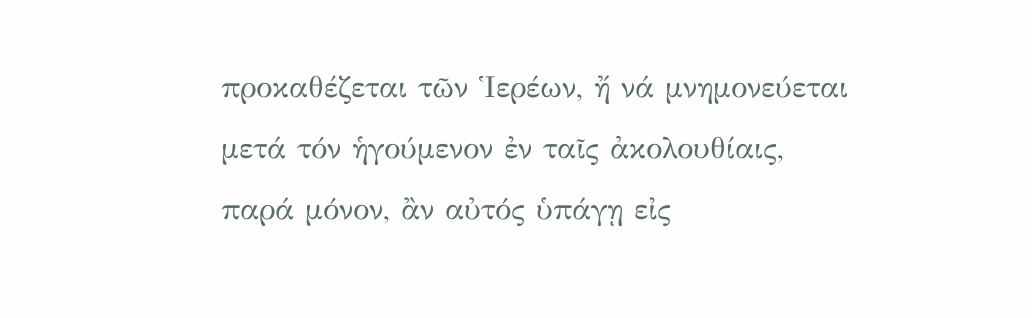προκαθέζεται τῶν Ἱερέων, ἤ νά μνημονεύεται μετά τόν ἡγούμενον ἐν ταῖς ἀκολουθίαις, παρά μόνον, ἂν αὐτός ὑπάγῃ εἰς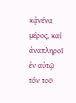κᾀνένα μέρος, καί ἀναπληροῖ ἐν αὐτῷ τόν τοῦ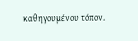καθηγουμένου τόπον.